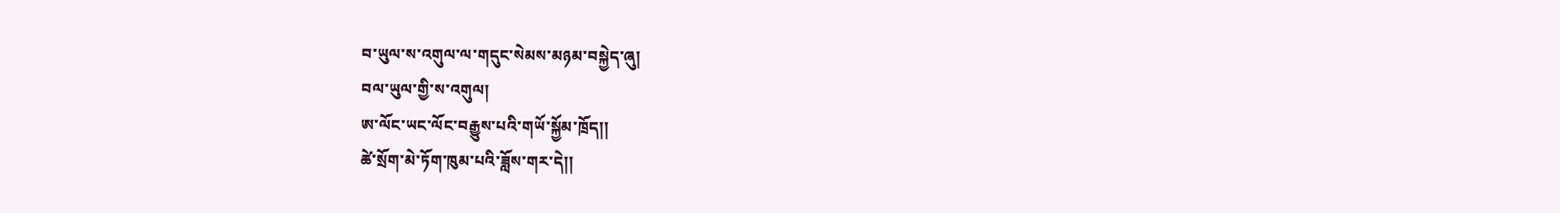བ་ཡུལ་ས་འགུལ་ལ་གདུང་སེམས་མཉམ་བསྐྱེད་ཞུ།
བལ་ཡུལ་གྱི་ས་འགུལ།
ཨ་ལོང་ཡང་ལོང་བརྒྱུས་པའི་གཡོ་སྐྱོམ་ཁྲོད།།
ཚེ་སྲོག་མེ་ཏོག་ཁུམ་པའི་ཟློས་གར་དེ།།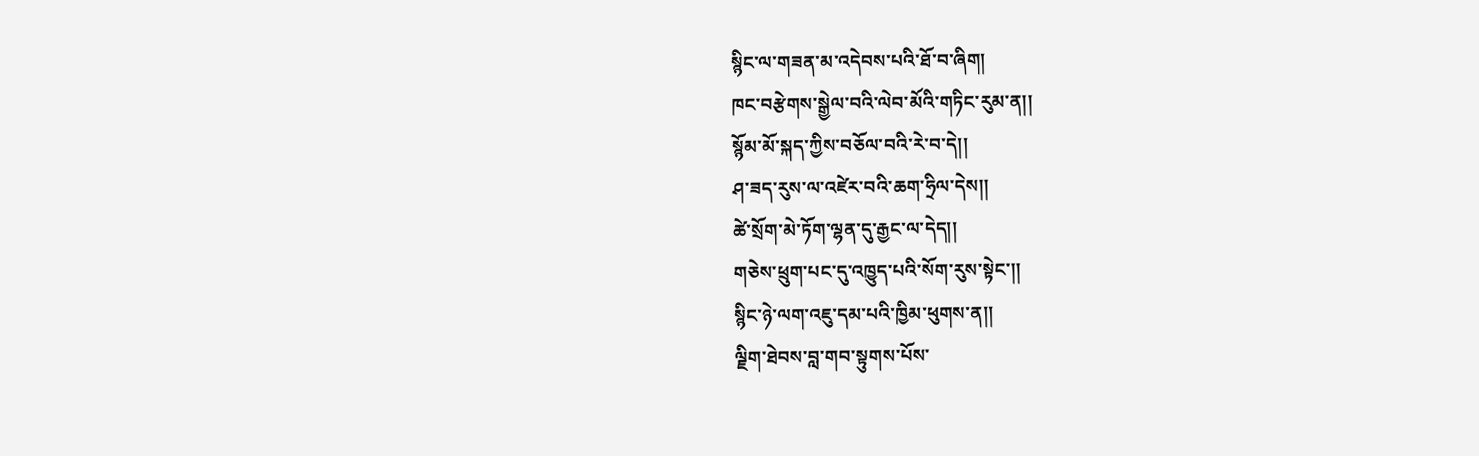སྙིང་ལ་གཟན་མ་འདེབས་པའི་ཐོ་བ་ཞིག།
ཁང་བརྩེགས་སྒྱེལ་བའི་ལེབ་མོའི་གཏིང་རུམ་ན།།
སྙོམ་མོ་སྐད་ཀྱིས་བཅོལ་བའི་རེ་བ་དེ།།
ཤ་ཟད་རུས་ལ་འཛེར་བའི་ཆག་ཧྲིལ་དེས།།
ཚེ་སྲོག་མེ་ཏོག་ལྷན་དུ་རྒྱང་ལ་དེད།།
གཅེས་ཕྲུག་པང་དུ་འཁྱུད་པའི་སོག་རུས་སྟེང་།།
སྙིང་ཉེ་ལག་འཇུ་དམ་པའི་ཁྱིམ་ཕུགས་ན།།
ལྗིག་ཐེབས་བླ་གབ་སྟུགས་པོས་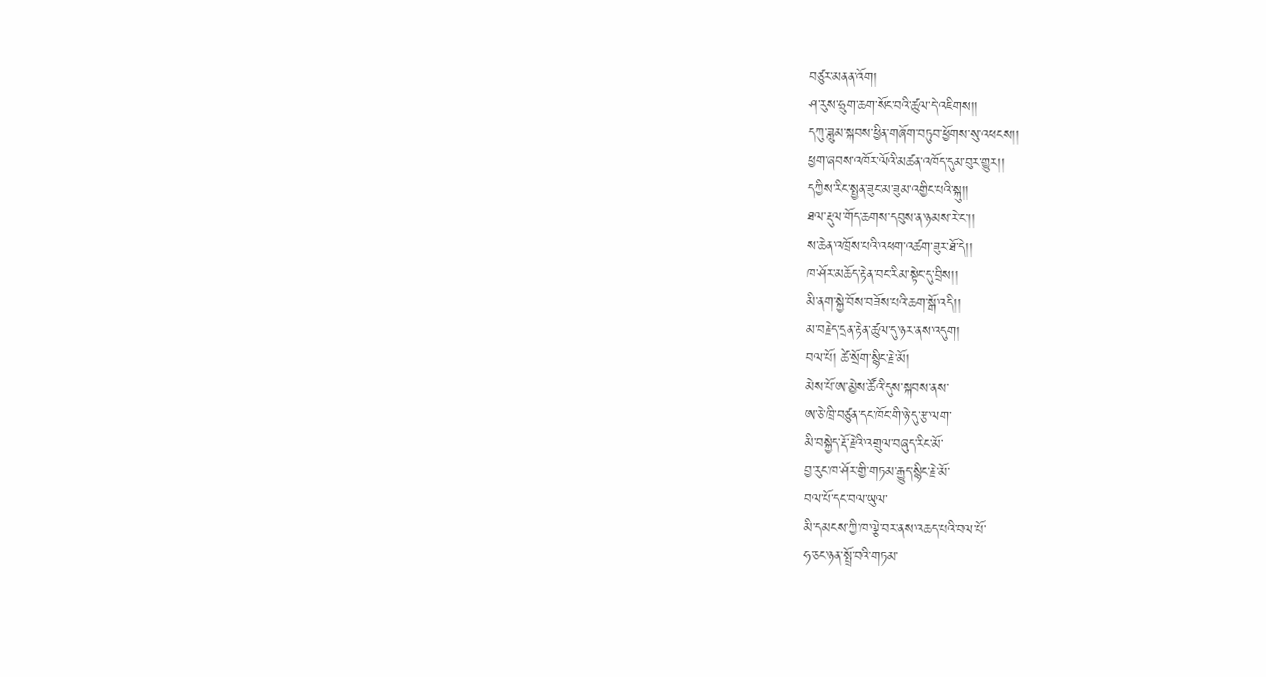བཙུར་མནན་འོག།
ཤ་རུས་ཧྲུག་ཆག་སོང་བའི་ཚུལ་དེ་འཇིགས།།
དཀུ་ཟླུམ་སྐབས་ཕྱིན་གཞོག་བཏུབ་ཕྱོགས་སུ་འཕངས།།
ཕྱག་ཞབས་འཁོར་ལོའི་མཚན་འཁོད་དུམ་བུར་གྱུར།།
དཀྱིས་རིང་སྤྱན་ཟུང་མ་ཟུམ་འགྱིང་པའི་སྐུ།།
ཐལ་རྡུལ་གོད་ཆགས་དབུས་ན་ཉམས་རེ་ང་།།
ས་ཆེན་འཁྲོས་པའི་འཕག་འཚག་ཟུར་ཐོ་དེ།།
ཁ་ཤོར་མཆོད་རྟེན་བང་རིམ་སྟེང་དུ་བྲིས།།
མི་ནག་སྐྱེ་བོས་བཟོས་པའི་ཆག་སྒོ་འདི།།
མ་བརྗེད་དྲན་རྟེན་ཚུལ་དུ་ཉར་ནས་འདུག།
བལ་པོ། ཚེ་སྲོག་སྙིང་རྗེ་མོ།
མེས་པོ་ཨ་མྱེས་ཚོའི་དུས་སྐབས་ནས་
ཨ་ཅེ་ཁྲི་བཙུན་དང་ཁོང་གི་ཉེ་དུ་རྩ་ལག་
མི་བསྐྱེད་རྡོ་རྗེའི་འགྲུལ་བཞུད་རིང་མོ་
བྱ་རུང་ཁ་ཤོར་གྱི་གཏམ་རྒྱུད་སྙིང་རྗེ་མོ་
བལ་པོ་དང་བལ་ཡུལ་
མི་དམངས་ཀྱི་ཁ་ལྕེ་བར་ནས་འཆད་པའི་བལ་པོ་
ཧ་ཅང་ཉན་སྤྲོ་བའི་གཏམ་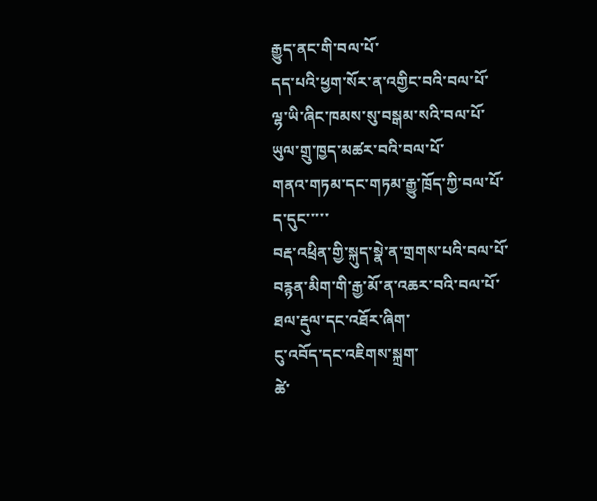རྒྱུད་ནང་གི་བལ་པོ་
དད་པའི་ཕྱག་སོར་ན་འགྱིང་བའི་བལ་པོ་
ལྷ་ཡི་ཞིང་ཁམས་སུ་བསྒམ་སའི་བལ་པོ་
ཡུལ་གྲུ་ཁྱད་མཚར་བའི་བལ་པོ་
གནའ་གཏམ་དང་གཏམ་རྒྱུ་ཁྲོད་ཀྱི་བལ་པོ་
ད་དུང་་་་་
བརྡ་འཕྲིན་གྱི་སྐུད་སྣེ་ན་གྲགས་པའི་བལ་པོ་
བརྙན་མིག་གི་རྒྱ་མོ་ན་འཆར་བའི་བལ་པོ་
ཐལ་རྡུལ་དང་འཐོར་ཞིག་
ངུ་འབོད་དང་འཇིགས་སྐྲག་
ཚེ་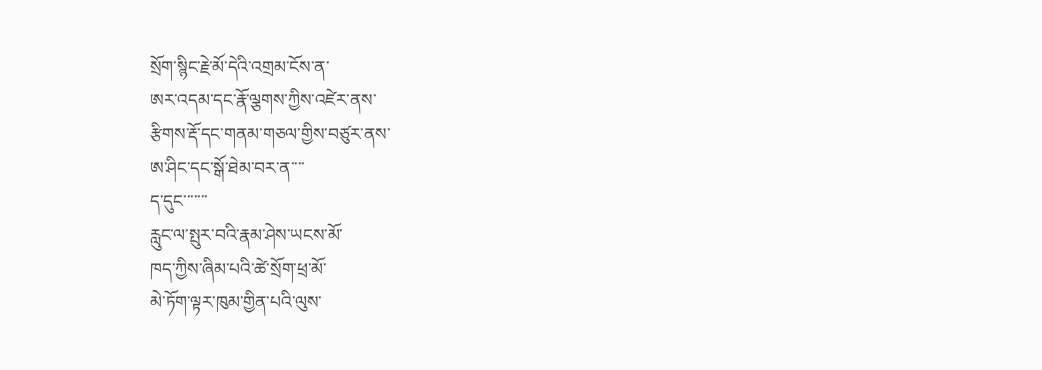སྲོག་སྙིང་རྗེ་མོ་དེའི་འགྲམ་ངོས་ན་
ཨར་འདམ་དང་རྣོ་ལྕགས་ཀྱིས་འཛེར་ནས་
རྩིགས་རྡོ་དང་གནམ་གཅལ་གྱིས་བཙུར་ནས་
ཨ་ཤིང་དང་སྒོ་ཐེམ་བར་ན་་་་
ད་དུང་་་་་་་
རླུང་ལ་སྤུར་བའི་རྣམ་ཤེས་ཡངས་མོ་
ཁད་ཀྱིས་ཞིམ་པའི་ཚེ་སྲོག་ཕྲ་མོ་
མེ་ཏོག་ལྟར་ཁུམ་གྱིན་པའི་ལུས་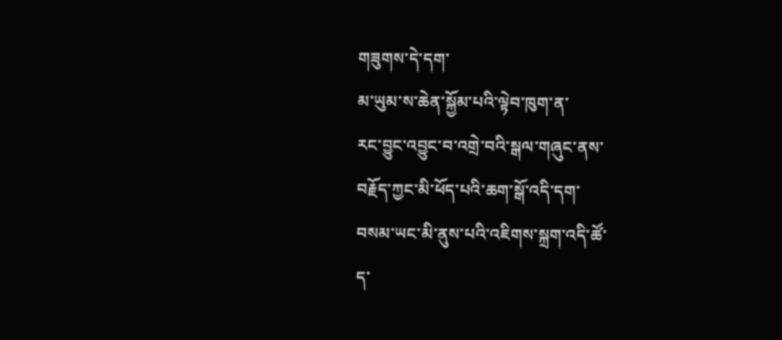གཟུགས་དེ་དག་
མ་ཡུམ་ས་ཆེན་སྐྱོམ་པའི་ལྟེབ་ཁུག་ན་
རང་བྱུང་འབྱུང་བ་འགྲེ་བའི་སྒལ་གཞུང་ནས་
བརྗོད་ཀྱང་མི་ཕོད་པའི་ཆག་སྒོ་འདི་དག་
བསམ་ཡང་མི་ནུས་པའི་འཇིགས་སྐྲག་འདི་ཚོ་
ད་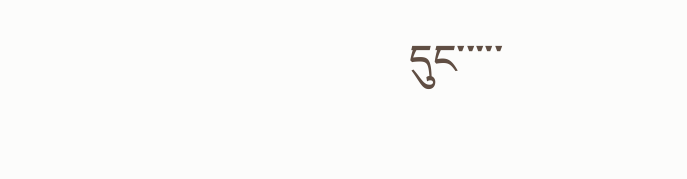དུང་་་་་